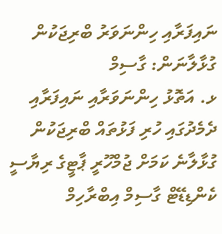ނައިފަރާއި ހިންނަވަރު ބްރިޖަކުން ގުޅާލާނަން: ގާސިމް
ޅ. އަތޮޅު ހިންނަވަރާއި ނައިފަރާއި ދެމެދުގައި ހުރި ފަޅުތައް ބްރިޖަކުން ގުޅާލާނެ ކަމަށް ޖުމްހޫރީ ޕާޓީގެ ރިޔާސީ ކެންޑިޑޭޓް ގާސިމް އިބްރާހިމް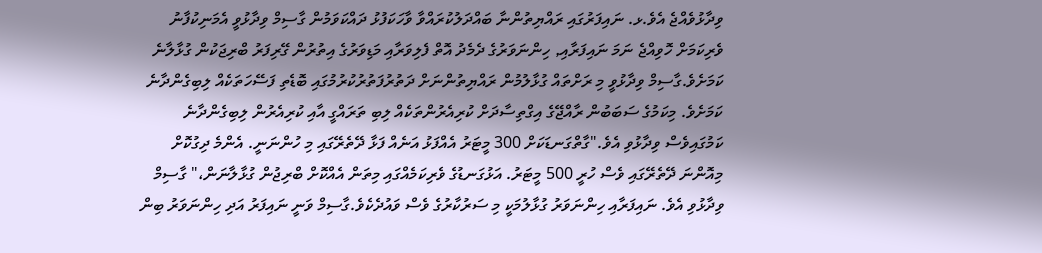ވިދާޅުވެއްޖެ އެވެ.ޅ. ނައިފަރުގައި ރައްޔިތުންނާ ބައްދަލުކުރައްވާ ވާހަކަފުޅު ދައްކަވަމުން ގާސިމް ވިދާޅުވީ އެމަނިކުފާނު ވެރިކަމަށް ހޮވިއްޖެ ނަމަ ނައިފަރާއި, ހިންނަވަރުގެ ދެމެދު އޮތް ފެލިވަރާއި މަޑިވަރުގެ އިތުރުން ގޭރިފަރު ބްރިޖަކުން ގުޅާލާނެ ކަމަށެވެ.ގާސިމް ވިދާޅުވީ މި ރަށްތައް ގުޅާލުމުން ރައްޔިތުންނަށް ދަތުރުފަތުރުކުރުމުގައި ބޮޑެތި ފަސޭހަތަކެއް ލިބިގެންދާނެ ކަމަށެވެ. މިކަމުގެ ސަބަބުން ރާއްޖޭގެ އިގްތިސާދަށް ކުރިއެރުންތަކެއް ލިބި ތަރައްގީ އާއި ކުރިއެރުން ލިބިގެންދާނެ ކަމުގައިވެސް ވިދާޅުވި އެވެ."ގާތްގަނޑަކަށް 300 މީޓަރު އެއްފަޅު އަނެއް ފަޅާ ދޭތެރޭގައި މި ހުންނަނީ. އެންމެ ދިގުކޮށް މިއޮންނަ ދޭތެރޭގައި ވެސް ހުރީ 500 މީޓަރު. އަޅުގަނޑުގެ ވެރިކަމެއްގައި މިތަން އެއްކޮށް ބްރިޖުން ގުޅާލާނަން،" ގާސިމް ވިދާޅުވި އެވެ. ނައިފަރާއި ހިންނަވަރު ގުޅާލުމަކީ މި ސަރުކާރުގެ ވެސް ވައުދެކެވެ.ގާސިމް ވަނީ ނައިފަރު އަދި ހިންނަވަރު ބިން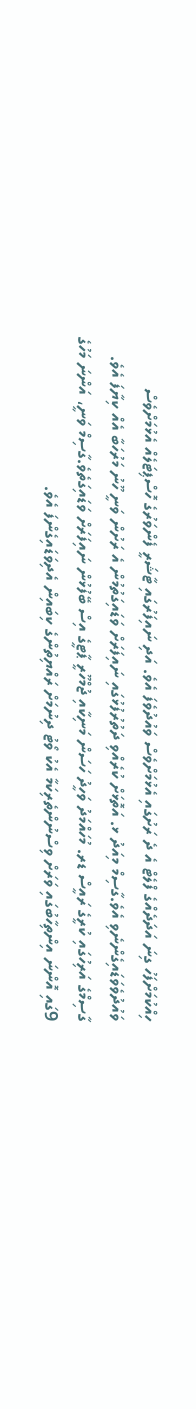ހިއްކުމަށްފަހު ގިނަ އަދަދެއްގެ ފްލެޓް އެ ދެ ރަށުގައި އެޅުމަށްވެސް ވައުދުވެފަ އެވެ. އަދި ނައިފަރުގައި ޓާޝަރީ ފެންވަރުގެ ހޮސްޕިޓަލެއް އެޅުމަށްވެސް ވައުދުވެވަޑައިގެންނެވި އެވެ.ގާސިމް މިއަދު ޅ. އަތޮޅަށް ކުރެއްވި ދަތުރުފުޅުގައި ނައިފަރަށް ވަޑައިގަތުމުން އެ ރަށުން ވަނީ ހޫނު މަރުހަބާ އެއް ކިޔާފަ އެވެ. ގާސިމްގެ އަރިހުގައި ކުރީގެ ރައީސް ޑރ. މުހައްމަދު ވަހީދު ހަސަން މަނިކާއި ޖުމްހޫރީ ޕާޓީގެ އިސް ބޭފުޅުން ނައިފަރަށް ވަޑައިގަތެވެ.ގާސިމް ވަނީ، އަންނަ މަހުގެ 9ގައި އޮންނަ އިންތިހާބުގައި ވަރަށް ވިސްނުންތެރިކަމާ އެކު ވޯޓު ދިނުމަށް ރައްޔިތުންގެ ކިބައިން އެދިވަޑައިގެންފަ އެވެ.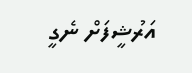އަރުޝީފަށް ނެގީ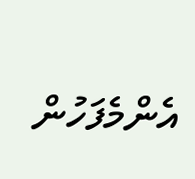އެންމެފަހުން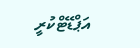އަޕްޑޭޓްކުރީ